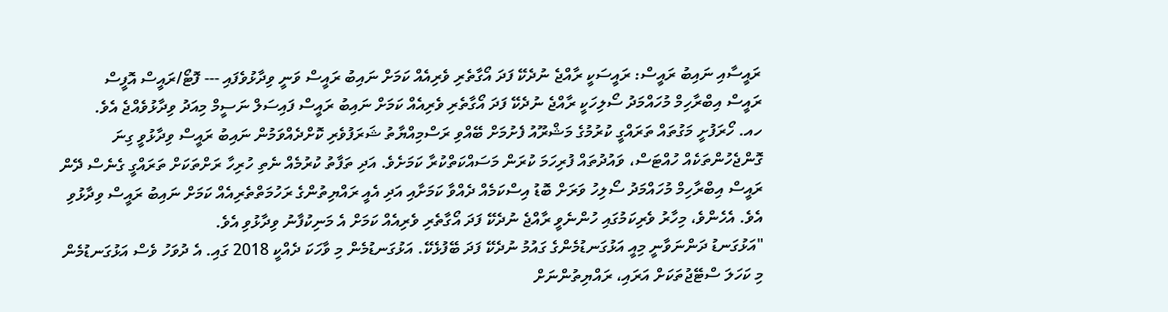ރައީސާއި ނައިބު ރައީސް: ރައީސަކީ ރާއްޖެ ނުދެކޭ ފަދަ އޯގާތެރި ވެރިއެއް ކަމަށް ނައިބު ރައީސް ވަނީ ވިދާޅުވެފައި --- ފޮޓޯ/ރައީސް އޮފީސް
ރައީސް އިބްރާހިމް މުހައްމަދު ސޯލިހަކީ ރާއްޖެ ނުދެކޭ ފަދަ އޯގާތެރި ވެރިއެއް ކަމަށް ނައިބު ރައީސް ފައިސަލް ނަސީމް މިއަދު ވިދާޅުވެއްޖެ އެވެ.
ހއ. ހޯރަފުށީ މަގުތައް ތަރައްގީ ކުރުމުގެ މަޝްރޫއު ފެށުމަށް ބޭއްވި ރަސްމިއްޔާތު ޝަރަފުވެރި ކޮށްދެއްވަމުން ނައިބު ރައީސް ވިދާޅުވީ ގިނަ ގޮންޖެހުންތަކެއް ހުއްޓަސް، ވައުދުތައް ފުރިހަމަ ކުރަން މަސައްކަތްކުރާ ކަމަށެވެ. އަދި ތަފާތު ކުރުމެއް ނެތި ހުރިހާ ރަށްތަކަށް ތަރައްގީ ގެނެސް ދޭން ރައީސް އިބްރާހިމް މުހައްމަދު ސޯލިހު ވަރަށް ބޮޑު އިސްކަމެއް ދެއްވާ ކަމަށާއި އަދި އެއީ ރައްޔިތުންގެ ރަހުމަތްތެރިއެއް ކަމަށް ނައިބު ރައީސް ވިދާޅުވި އެވެ. އެހެންވެ، މިހާރު ވެރިކަމުގައި ހުންނެވީ ރާއްޖެ ނުދެކޭ ފަދަ އޯގާތެރި ވެރިއެއް ކަމަށް އެ މަނިކުފާނު ވިދާޅުވި އެވެ.
"އަޅުގަނޑު ދަންނަވާނީ މިއީ އަޅުގަނޑުމެންގެ ގައުމު ނުދެކޭ ފަދަ ބޭފުޅެކޭ. އަޅުގަނޑުމެން މި ވާހަކަ ދެއްކީ 2018 ގައި. އެ ދުވަހު ވެސް އަޅުގަނޑުމެން މި ކަހަލަ ސްޓޭޖުތަކަށް އަރައި، ރައްޔިތުންނަށް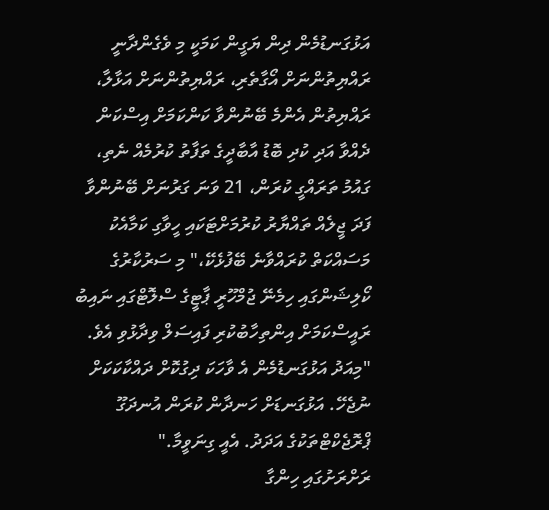އަޅުގަނޑުމެން ދިން ޔަގީން ކަމަކީ މި ވެގެންދާނީ ރައްޔިތުންނަށް އޯގާތެރި، ރައްޔިތުންނަށް އަޅާލާ، ރައްޔިތުން އެންމެ ބޭނުންވާ ކަންކަމަށް އިސްކަން ދެއްވާ އަދި ކުދި ބޮޑު އާބާދީގެ ތަފާތު ކުރުމެއް ނެތި، ގައުމު ތަރައްގީ ކުރަން، 21 ވަނަ ގަރުނަށް ބޭނުންވާ ފަދަ ޖީލެއް ތައްޔާރު ކުރުމަށްޓަކައި ހީވާގި ކަމާއެކު މަސައްކަތް ކުރައްވާނެ ބޭފުޅެކޭ،" މި ސަރުކާރުގެ ކޯލިޝަންގައި ހިމެނޭ ޖުމްހޫރީ ޕާޓީގެ ސްލޮޓްގައި ނައިބު ރައީސްކަމަށް އިންތިހާބުކުރި ފައިސަލް ވިދާޅުވި އެވެ.
"މިއަދު އަޅުގަނޑުމެން އެ ވާހަކަ ދިގުކޮށް ދައްކާކަކަށް ނުޖެހޭ. އަޅުގަނޑަށް ހަނދާން ކުރަން އުނދަގޫ ޕްރޮޖެކްޓްތަކުގެ އަދަދު. އެއީ ގިނަވީމާ."
ރަށްރަށުގައި ހިންގާ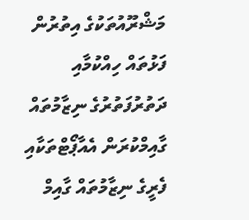މަޝްރޫއުތަކުގެ އިތުރުން ފަޅުތައް ހިއްކުމާއި ދަތުރުފަތުރުގެ ނިޒާމުތައް ގާއިމްކުރަން އެއާޕޯޓްތަކާއި ފެރީގެ ނިޒާމުތައް ގާއިމް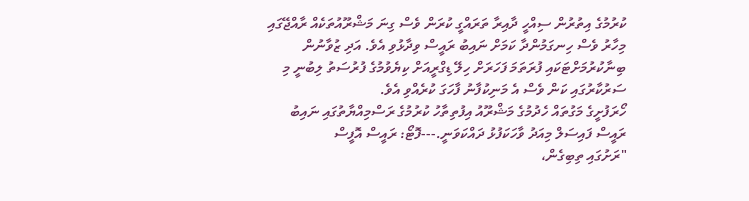ކުރުމުގެ އިތުރުން ސިއްހީ ދާއިރާ ތަރައްގީ ކުރަން ވެސް ގިނަ މަޝްރޫއުތަކެއް ރާއްޖޭގައި މިހާރު ވެސް ހިނގަމުންދާ ކަމަށް ނައިބު ރައީސް ވިދާޅުވި އެވެ. އަދި ޒުވާނުން ބިނާކުރުމަށްޓަކައި ފުރަތަމަ ފަހަރަށް ހިލޭ ޑިގްރީއަށް ކިޔެވުމުގެ ފުރުސަތު ލިބުނީ މި ސަރުކާރުގައި ކަން ވެސް އެ މަނިކުފާނު ފާހަގަ ކުރެއްވި އެވެ.
ހޯރަފުށީގެ މަގުތައް ހެދުމުގެ މަޝްރޫއު އިފުތިތާހު ކުރުމުގެ ރަސްމިއްޔާތުގައި ނައިބު ރައީސް ފައިސަލް މިއަދު ވާހަކަފުޅު ދައްކަވަނީ.---ފޮޓޯ: ރައީސް އޮފީސް
"ރަށުގައި ތިބިގެން،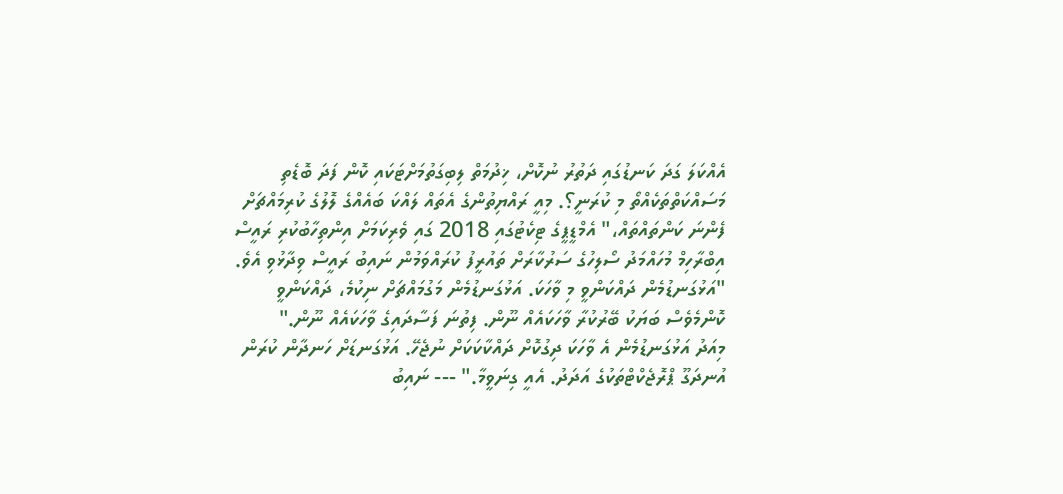އެއްކަލަ ގަދަ ކަނޑުގައި ދަތުރު ނުކޮށް، ޚިދުމަތް ލިބިގަތުމަށްޓަކައި ކޮން ފަދަ ބޮޑެތި މަސައްކަތްތަކެއްތޯ މި ކުރަނީ؟. މިއީ ރައްޔިތުންގެ އެތައް ލައްކަ ބައެއްގެ ލޮލުގެ ކުރިމައްޗަށް ފެންނަ ކަންތައްތައް،" އެމްޑީޕީގެ ޓިކެޓުގައި 2018 ގައި ވެރިކަމަށް އިންތިހާބުކުރި ރައީސް އިބްރާހިމް މުހައްމަދު ސޯލިހުގެ ސަރުކާރަށް ތައުރީފު ކުރައްވަމުން ނައިބު ރައީސް ވިދާޅުވި އެވެ.
"އަޅުގަނޑުމެން ދައްކަންވީ މި ވާހަކަ. އަޅުގަނޑުމެން މަގުމައްޗަށް ނިކުމެ، ދައްކަންވީ ކޮންމެވެސް ބަޔަކު ބޭރުކުރާ ވާހަކައެއް ނޫން. ފިތުނަ ފަސާދައިގެ ވާހަކައެއް ނޫން."
މިއަދު އަޅުގަނޑުމެން އެ ވާހަކަ ދިގުކޮށް ދައްކާކަކަށް ނުޖެހޭ. އަޅުގަނޑަށް ހަނދާން ކުރަން އުނދަގޫ ޕްރޮޖެކްޓްތަކުގެ އަދަދު. އެއީ ގިނަވީމާ." --- ނައިބު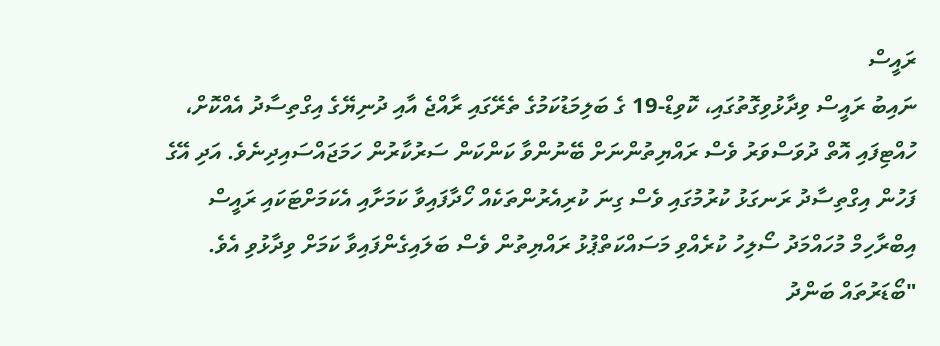ރައީސް
ނައިބު ރައީސް ވިދާޅުވިގޮތުގައި، ކޮވިޑް-19 ގެ ބަލިމަޑުކަމުގެ ތެރޭގައި ރާއްޖެ އާއި ދުނިޔޭގެ އިގްތިސާދު އެއްކޮށް، ހުއްޓިފައި އޮތް ދުވަސްވަރު ވެސް ރައްޔިތުންނަށް ބޭނުންވާ ކަންކަން ސަރުކާރުން ހަމަޖައްސައިދިނެވެ. އަދި އޭގެ ފަހުން އިގްތިސާދު ރަނގަޅު ކުރުމުގައި ވެސް ގިނަ ކުރިއެރުންތަކެއް ހޯދާފައިވާ ކަމަށާއި އެކަމަށްޓަކައި ރައީސް އިބްރާހިމް މުހައްމަދު ސޯލިހު ކުރެއްވި މަސައްކަތްޕުޅު ރައްޔިތުން ވެސް ބަލައިގެންފައިވާ ކަމަށް ވިދާޅުވި އެވެ.
"ބޯޑަރުތައް ބަންދު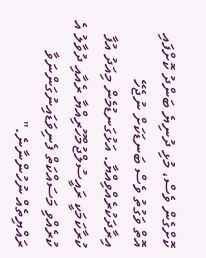ކޮށްގެން ވެސް، މުޅި ދުނިޔެ ބަންދު ކޮށްފައި އޮތް ވަގުތު ވެސް ބަނޑަކަށް ނުޖެހޭ އިރާދަކުރެއްވިއްޔާ. އަޅުގަނޑުމެން މިއަދު އުފާ ކުރާކަމަކީ ރައީސުލްޖުމްހޫރިއްޔާ ރެއާއި ދުވާލު އެ ކުރެއްވި މަސައްކަތް ފެނިވަޑައިނުގަންނަވާ ރައްޔިތެއް ނުހުންނާނެ."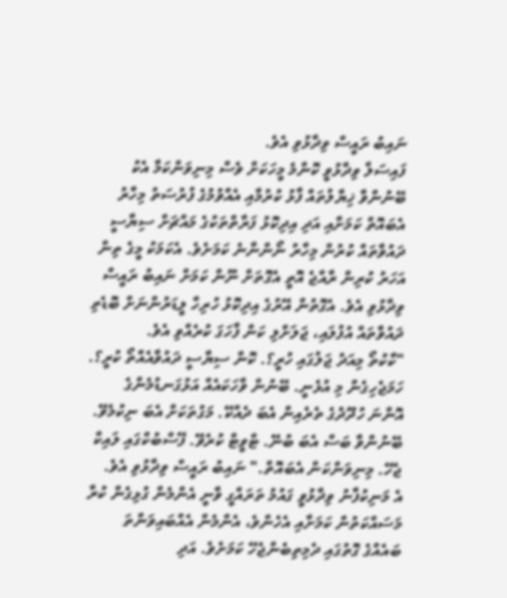ނައިބު ރައީސް ވިދާޅުވި އެވެ.
ފައިސަލް ވިދާޅުވީ ކޮންމެ މީހަކަށް ވެސް މިނިވަންކަމާ އެކު ބޭނުންވާ ޚިޔާލުތައް ފާޅު ކުރުމާއި އެއްވުމުގެ ފުރުސަތު މިހާރު އެބައޮތް ކަމަށާއި އަދި އިދިކޮޅު ފަރާތްތަކުގެ މައްޗަށް ސިޔާސީ ދައުވާތައް ކުރުން މިހާރު ނޯންނާނެ ކަމަށެވެ. އެކަމަކު މީގެ ތިން އަހަރު ކުރިން ރާއްޖެ އޮތީ އެގޮތަށް ނޫން ކަމަށް ނައިބު ރައީސް ވިދާޅުވި އެވެ. އެގޮތުން އޭރުގެ އިދިކޮޅު ހުރިހާ ލީޑަރުންނަށް ބޮޑެތި ދައުވާތައް އުފުލައި، ޖަލަށްލި ކަން ފާހަގަ ކުރެއްވި އެވެ.
"ކާކުތޯ މިއަދު ޖަލުގައި ހުރީ؟. ކޮން ސިޔާސީ ދައުވާއެއްތޯ ކުރީ؟. ހަމަޖެހިގެން މި އުޅެނީ. ބޭނުން ވާހަކައެއް އަޅުގަނޑުމެންގެ އޮންނަ ހުދޫދުގެ ތެރެއިން އެބަ ދެއްކޭ. މަގުތަކަށް އެބަ ނިކުމެވޭ. ބޭނުންވާ ބަސް އެބަ ބުނޭ. ޓްވީޓް ކުރެވޭ. ފޭސްބުކްގައި ލައިކް ޖެހޭ. މިނިވަންކަން އެބައޮތް." ނައިބު ރައީސް ވިދާޅުވި އެވެ.
އެ މަނިކުފާނު ވިދާޅުވީ ގައުމު ތަރައްގީ ވާނީ އެންމެން ގުޅިގެން ކުރާ މަސައްކަތުން ކަމަށާއި އެހެންވެ، އެންމެން އެއްބައިވަންތަ ބައެއްގެ ގޮތުގައި ދެމިތިބެންޖެހޭ ކަމަށެވެ. އަދި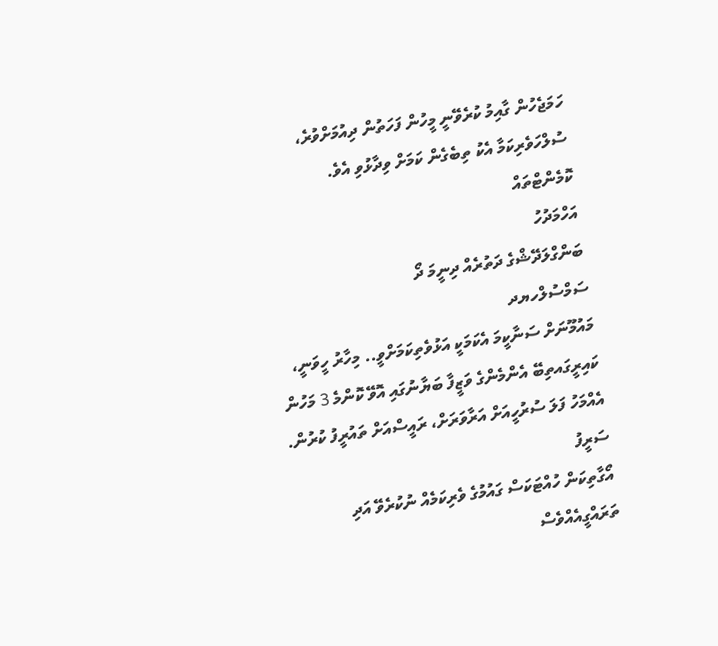ހަމަޖެހުން ގާއިމު ކުރެވޭނީ މީހުން ފަހަތުން ދިއުމަށްވުރެ، ސުލްހަވެރިކަމާ އެކު ތިބެގެން ކަމަށް ވިދާޅުވި އެވެ.
ކޮމެންޓްތައް
އަހްމަދުހު
ބަންގްލަދޭޝްގެ ދަތުރެއް ދިނީމަ ދޯ
ސަމްސުލްހޔދ
މައުމޫނަށް ސަނާކީމަ އެކަމަކީ އަޅުވެތިކަމަށްވީ.. މިހާރު ހީވަނީ، ކައިރީގައތިބޭ އެންމެންގެ ވަޒީފާ ބަޔާނުގައި އޮވޭ ކޮންމެ 3 މަހުން އެއްމަހު ފަލަ ސުރުހީއަށް އަރާވަރަށް، ރައީސްއަށް ތައުރީފު ކުރުން.
ސަރީފު
އޯގާތިކަން ހުއްޓަކަސް ގައުމުގެ ވެރިކަމެއް ނުކުރެވޭ އަދި ތަރައްގީއެއްވެސް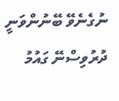ނުގެނެވޭ ބޭނުންވަނީ ދުރުވިސްނޭ ގައުމު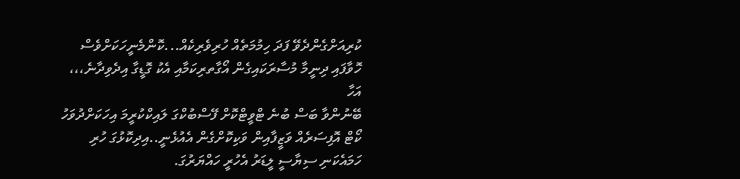ކުރިއަށްގެންދެވޭ ފަދަ ހިމުމަތެއް ހުރިވެރިކެއް...ކޮންމެނީހަކަށްވެސް ހޮވާފައި ދިނީމާ މުސާރަކައިގެން އޯގާތރިކަމާއި އެކު ގޮޑީގާ އިދެވިދާނެ،،،
އަހާ
ބޭނުންވާ ބަސް ބުނެ ޓްވީޓްކޮށް ފޭސްބުކްގަ ލައިކްކުރީމަ އިހަކަށްދުވަހު ކޯޓް އޮފިސަރެއް ވަޒީފާއިން ވަކިކޮށްގެން އެއުޅެނީ..އިދިކޮޅުގަ ހުރި ހަމައެކަނި ސިޔާސީ ލީޑަރު އެހުރީ ހައްޔަރުގަ.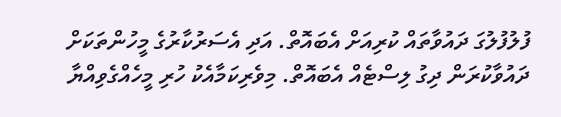ފުލުފުލުގަ ދައުވާތައް ކުރިއަށް އެބައޮތް. އަދި އެސަރުކާރުގެ މީހުންތަކަށް ދައުވާކުރަން ދިގު ލިސްޓެއް އެބައޮތް. މިވެރިކަމާއެކު ހުރި މީހެއްގެވިއްޔާ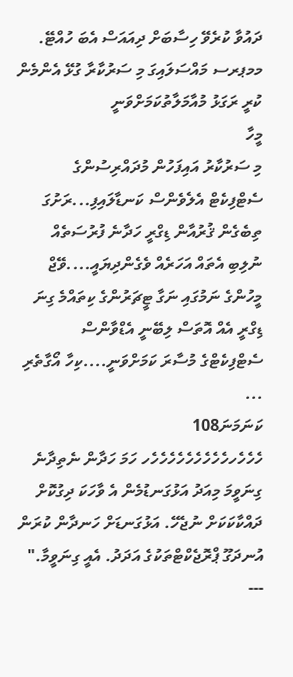ދައުވާ ކުރެވޭ ހިސާބަށް ދިއައަސް އެބަ ހުއްޓޭ. މމޕރސ މައްސަލައިގަ މި ސަރުކާރާ ގުޅޭ އެންމެން ކުރީ ރަގަޅު މުއާމަލާތުކަމަށްވަނީ
މީހާ
މި ސަރުކާރު އައިފަހުން މުދައްރިސުންގެ ސެޓްފިކެޓް އެލެވެންސް ކަނޑާލައިފި...ރަށުގަ ތިބެގެން ޤުރުއާން ޑިގްރީ ހަދާނެ ފުރުސަތެއް ނުލިބި އެތައް އަހަރެއް ވެގެންދިޔައީ....ވޭޖް މީހުންގެ ނަމުގައި ނަގާ ޓީޗަރުންގެ ކިތައްމެ ގިނަ ޑިގްރީ އެއް އޮތަސް ލިބޭނީ އެޑްވާންސް ސެޓްފިކެޓްގެ މުސާރަ ކަމަށްވަނީ....ކިހާ އޯގާތެރި ...
ކަނަމަނަ108
ހެހެހެހހެހެހެހެހެހެހެހެހެހ ހަމަ ހަދާން ނެތިދާނެ ގިނަވީމަ މިއަދު އަޅުގަނޑުމެން އެ ވާހަކަ ދިގުކޮށް ދައްކާކަކަށް ނުޖެހޭ. އަޅުގަނޑަށް ހަނދާން ކުރަން އުނދަގޫ ޕްރޮޖެކްޓްތަކުގެ އަދަދު. އެއީ ގިނަވީމާ." ---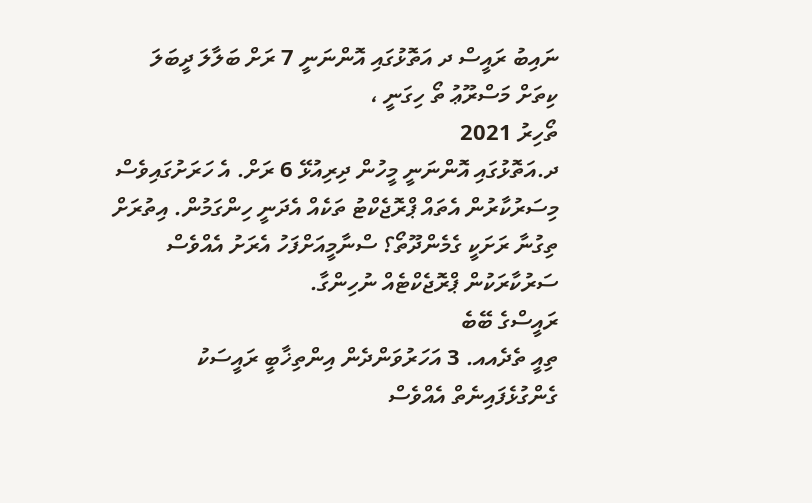ނައިބު ރައީސް ދ އަތޮޅުގައި އޮންނަނީ 7 ރަށް ބަލާލަ ދީބަލަ ކިތަށް މަސްރޫޢު ތޯ ހިގަނީ ،
ތޯހިރު 2021
ދ.އަތޮޅުގައި އޮންނަނީ މީހުން ދިރިއުޅޭ 6 ރަށް. އެ ހަރަށުގައިވެސް މިސަރުކާރުން އެތައް ޕްރޮޖެކްޓު ތަކެއް އެދަނީ ހިންގަމުން. އިތުރަށް ތިގުނާ ރަށަކީ ގެމެންދޫތޯ؟ ސްނާމީއަށްފަހު އެރަށު އެއްވެސް ސަރުކާރަކުން ޕްރޮޖެކްޓެއް ނުހިންގާ.
ރައީސްގެ ބޭބެ
ތިއީ ތެދެއއ. 3 އަހަރުވަންދެން އިންތިޚާބީ ރައީސަކު ގެންގުޅެފައިނެތް އެއްވެސް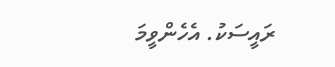ރައީސަކު. އެހެންވީމަ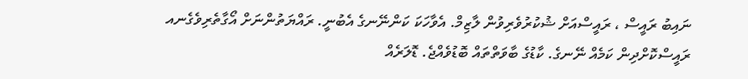ނައިބު ރައީސް ، ރައީސްއަށް ޝުކުރުވެރިވުން ލާޒިމް. އެވާހަކަ ކަންނޭނގެ އެބުނީ. ރައްޔަތުންނަށް އޯގާތެރިވެގެނއ ރައީސްކޮށްދިން ކަމެއް ނޭނގެ. ކާޑުގެ ބާވަތްތައް ބޮޑުވެއްޖެ. ޑޮލަރެއް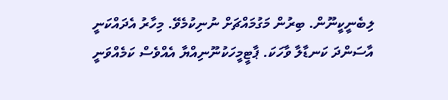ލިބެނީކީނޫން. ބިރުން މަގުމައްޗަށް ނުނިކުމެވޭ. މިހާރު އެދައްކަނީ އާސަންދަ ކަނޑާލާ ވާހަކަ. ޕާޓީމީހަކުނޫނިއްޔާ އެއްވެސް ކަމެއްވަނީ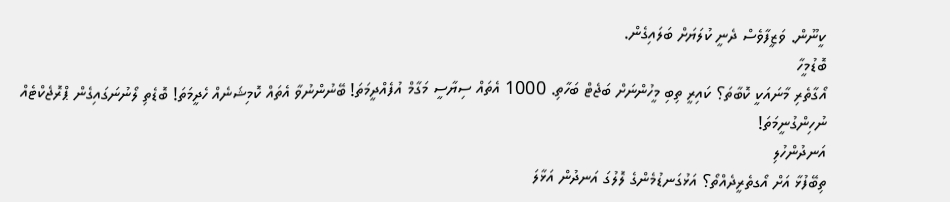ކީނޫން. ވަޒީފާވެސް ދެނީ ކުލަޔަށް ބަލައިގެން.
ބޮޑުމީހާ
އޯގާތެރި މާނައަކީ ކޮބާތަ؟ ކައިރީ ތިބި މީހުންނަށް ބަޖެޓް ބަހާތި. 1000 އެތައް ސިޔާސީ މަގާމް އުފެއްދީމަތަ! ބޭނުންނުވާ އެތައް ކޮމިޝަނެއް ހެދީމަތަ! ބޮޑެތި ލޯނުނަގައިގެން ޕްރޮޖެކްޓެއް ނުހިންގުނީމަތަ!
އަނދުންހުލި
ތިބޭފުޅާ އަށް އޯގތެރީދެއްތޯ؟ އަޅުގަނޑުމެންގެ ލޮލުގަ އަނދުން އަޅާލަ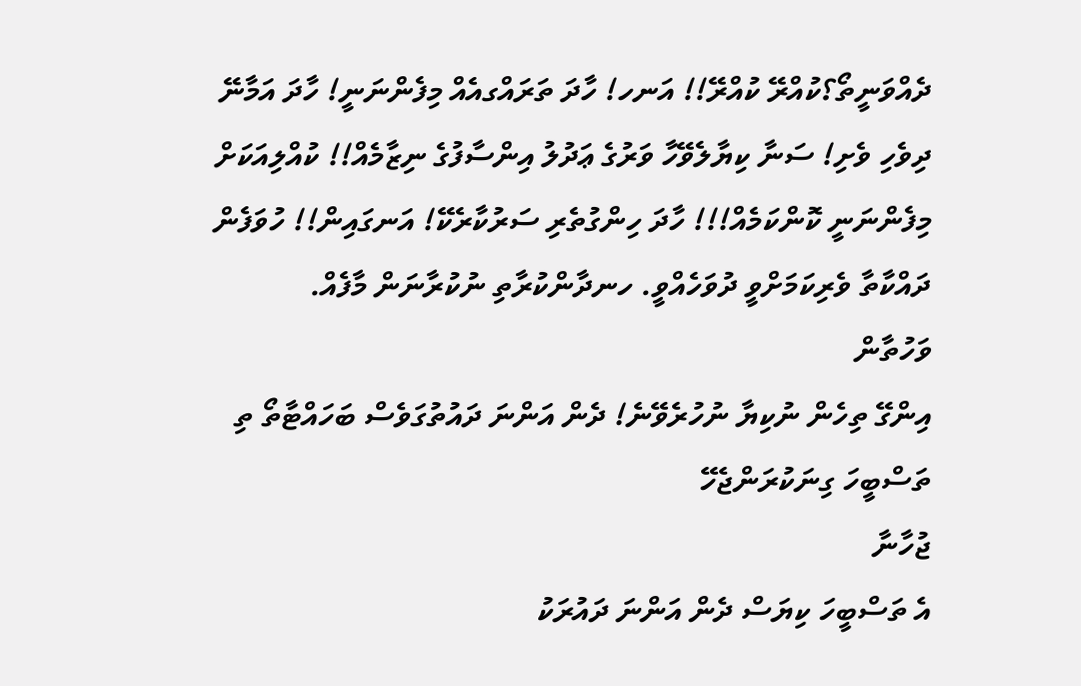ދެއްވަނީތޯ؟ކުއްރޭ ކުއްރޭ!! އަނހ! ހާދަ ތަރައްގއެއް މިފެންނަނީ! ހާދަ އަމާނޭ ދިވެހި ވެށި! ސަނާ ކިޔާލެވޭހާ ވަރުގެ ޢަދުލު އިންސާފުގެ ނިޒާމެއް!! ކުއްލިއަކަށް މިފެންނަނީ ކޮންކަމެއް!!! ހާދަ ހިންގުތެރި ސަރުކާރެކޭ! އަނގައިން!! ހުވަފެން ދައްކާތާ ވެރިކަމަށްވީ ދުވަހެއްވީ. ހނދާންކުރާތި ނުކުރާނަން މާފެއް.
ވަހުތާން
އިންގޭ ތިހެން ނުކިޔާ ނުހުރެވޭނެ! ދެން އަންނަ ދައުތުގަވެސް ބަހައްޓާތޯ ތި ތަސްބީހަ ގިނަކުރަންޖެހޭ
ޖުހާނާ
އެ ތަސްބީހަ ކިޔަސް ދެން އަންނަ ދައުރަކު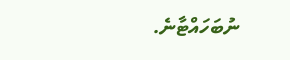ނުބަހައްޓާނެ.